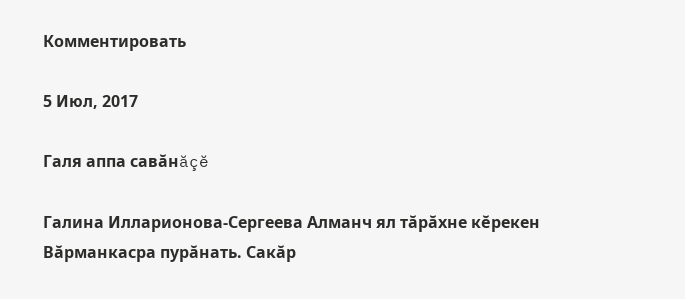Комментировать

5 Июл, 2017

Галя аппа савăнăçĕ

Галина Илларионова-Сергеева Алманч ял тăрăхне кĕрекен Вăрманкасра пурăнать. Сакăр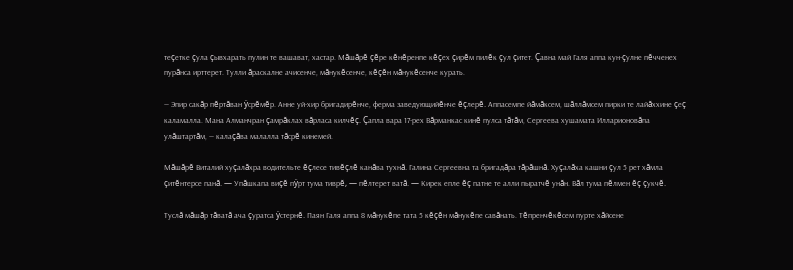теçетке çула çывхарать пулин те вашават, хастар. Мăшăрĕ çĕре кĕнĕренпе кĕçех çирĕм пилĕк çул çитет. Çавна май Галя аппа кун-çулне пĕчченех пурăнса ирттерет. Тулли ăраскалне ачисенче, мăнукĕсенче, кĕçĕн мăнукĕсенче курать.

— Эпир сакăр пĕртăван ÿсрĕмĕр. Анне уй-хир бригадирĕнче, ферма заведующийĕнче ĕçлерĕ. Аппасемпе йăмăксем, шăллăмсем пирки те лайăххине çеç каламалла. Мана Алманчран çамрăклах вăрласа килчĕç. Çапла вара 17-рех Вăрманкас кинĕ пулса тăтăм, Сергеева хушамата Илларионовăпа улăштартăм, — калаçăва малалла тăсрĕ кинемей.

Мăшăрĕ Виталий хуçалăхра водительте ĕçлесе тивĕçлĕ канăва тухнă. Галина Сергеевна та бригадăра тăрăшнă. Хуçалăха кашни çул 5 рет хăмла çитĕнтерсе панă. — Упăшкапа виçĕ пÿрт тума тиврĕ, — пĕлтерет ватă. — Кирек епле ĕç патне те алли пыратчĕ унăн. Вăл тума пĕлмен ĕç çукчĕ.

Туслă мăшăр тăватă ача çуратса ÿстернĕ. Паян Галя аппа 8 мăнукĕпе тата 5 кĕçĕн мăнукĕпе савăнать. Тĕпренчĕкĕсем пурте хăйсене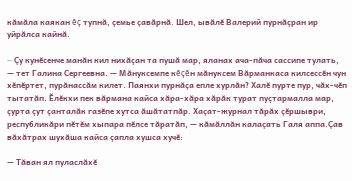кăмăла каякан ĕç тупнă, çемье çавăрнă. Шел, ывăлĕ Валерий пурнăçран ир уйрăлса кайнă.

— Çу кунĕсенче манăн кил нихăçан та пушă мар, яланах ача-пăча сассипе тулать, — тет Галина Сергеевна. — Мăнуксемпе кĕçĕн мăнуксем Вăрманкаса килсессĕн чун хĕпĕртет, пурăнассăм килет. Паянхи пурнăçа епле хурлăн? Халĕ пурте пур, чăх-чĕп тытатăп. Ĕлĕкхи пек вăрмана кайса хăра-хăра хăрăк турат пуçтармалла мар, çурта çут çанталăк газĕпе хутса ăшăтатпăр. Хаçат-журнал тăрăх çĕршыври, республикăри пĕтĕм хыпара пĕлсе тăратăп, — кăмăллăн калаçать Галя аппа.Çав вăхăтрах шухăша кайса çапла хушса хучĕ:

— Тăван ял пуласлăхĕ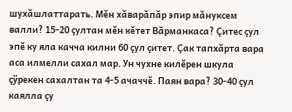шухăшлаттарать. Мĕн хăварăпăр эпир мăнуксем валли? 15-20 çултан мĕн кĕтет Вăрманкаса? Çитес çул эпĕ ку яла качча килни 60 çул çитет. Çак тапхăрта вара аса илмелли сахал мар. Ун чухне килĕрен шкула çÿрекен сахалтан та 4-5 ачаччĕ. Паян вара? 30-40 çул каялла çу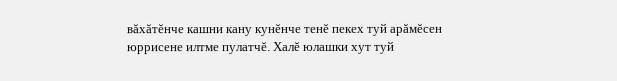вăхăтĕнче кашни кану кунĕнче тенĕ пекех туй арăмĕсен юррисене илтме пулатчĕ. Халĕ юлашки хут туй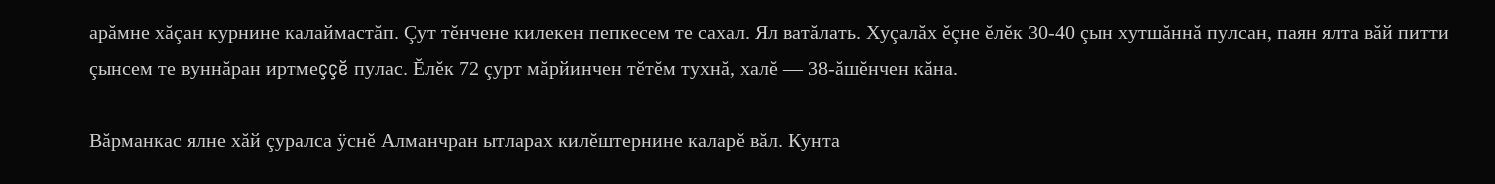арăмне хăçан курнине калаймастăп. Çут тĕнчене килекен пепкесем те сахал. Ял ватăлать. Хуçалăх ĕçне ĕлĕк 30-40 çын хутшăннă пулсан, паян ялта вăй питти çынсем те вуннăран иртмеççĕ пулас. Ĕлĕк 72 çурт мăрйинчен тĕтĕм тухнă, халĕ — 38-ăшĕнчен кăна.

Вăрманкас ялне хăй çуралса ÿснĕ Алманчран ытларах килĕштернине каларĕ вăл. Кунта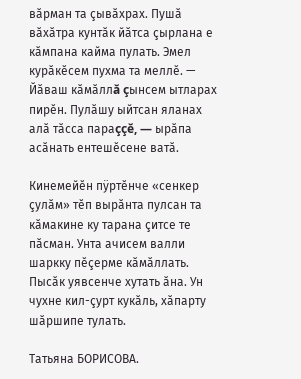вăрман та çывăхрах. Пушă вăхăтра кунтăк йăтса çырлана е кăмпана кайма пулать. Эмел курăкĕсем пухма та меллĕ. — Йăваш кăмăллă çынсем ытларах пирĕн. Пулăшу ыйтсан яланах алă тăсса параççĕ, — ырăпа асăнать ентешĕсене ватă.

Кинемейĕн пÿртĕнче «сенкер çулăм» тĕп вырăнта пулсан та кăмакине ку тарана çитсе те пăсман. Унта ачисем валли шаркку пĕçерме кăмăллать. Пысăк уявсенче хутать ăна. Ун чухне кил-çурт кукăль, хăпарту шăршипе тулать.

Татьяна БОРИСОВА.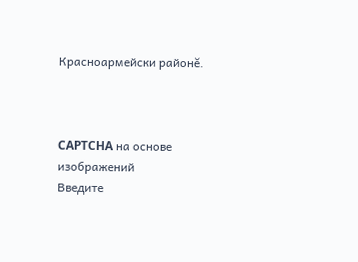Красноармейски районĕ.



CAPTCHA на основе изображений
Введите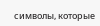символы, которые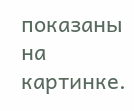показаны на картинке.